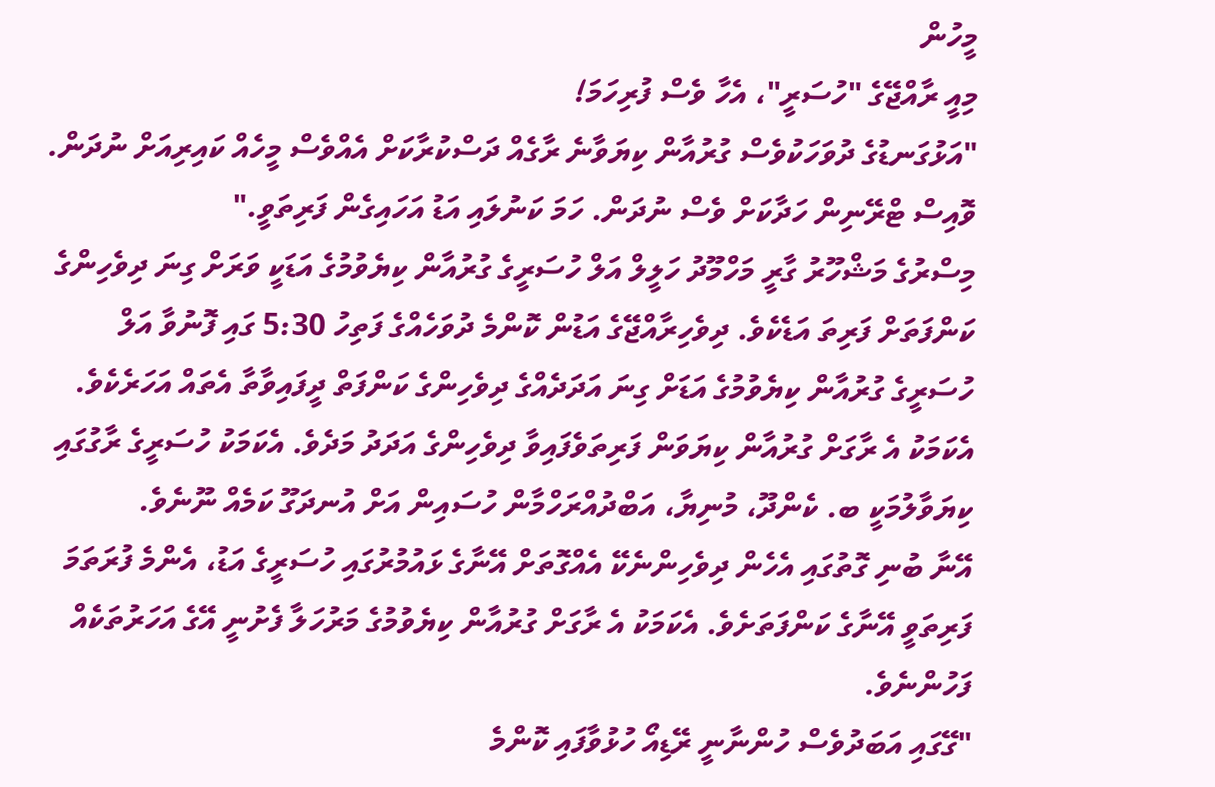މީހުން
މިއީ ރާއްޖޭގެ "ހުސަރީ"، އެހާ ވެސް ފުރިހަމަ!
"އަޅުގަނޑުގެ ދުވަހަކުވެސް ގުރުއާން ކިޔަވާނެ ރާގެއް ދަސްކުރާކަށް އެއްވެސް މީހެއް ކައިރިއަށް ނުދަން. ވޮއިސް ޓްރޭނިން ހަދާކަށް ވެސް ނުދަން. ހަމަ ކަނުލައި އަޑު އަހައިގެން ފަރިތަވީ."
މިސްރުގެ މަޝްހޫރު ގާރީ މަހްމޫދު ހަލީލް އަލް ހުސަރީގެ ގުރުއާން ކިޔެވުމުގެ އަޑަކީ ވަރަށް ގިނަ ދިވެހިންގެ ކަންފަތަށް ފަރިތަ އަޑެކެވެ. ދިވެހިރާއްޖޭގެ އަޑުން ކޮންމެ ދުވަހެއްގެ ފަތިހު 5:30 ގައި ފޮނުވާ އަލް ހުސަރީގެ ގުރުއާން ކިޔެވުމުގެ އަޑަށް ގިނަ އަދަދެއްގެ ދިވެހިންގެ ކަންފަތް ދީފައިވާތާ އެތައް އަހަރެކެވެ. އެކަމަކު އެ ރާގަށް ގުރުއާން ކިޔަވަން ފަރިތަވެފައިވާ ދިވެހިންގެ އަދަދު މަދެވެ. އެކަމަކު ހުސަރީގެ ރާގުގައި ކިޔަވާލުމަކީ ބ. ކެންދޫ، މުނިޔާ، އަބްދުއްރަހްމާން ހުސައިން އަށް އުނދަގޫ ކަމެއް ނޫނެވެ.
އޭނާ ބުނި ގޮތުގައި އެހެން ދިވެހިންނެކޭ އެއްގޮތަށް އޭނާގެ ޅައުމުރުގައި ހުސަރީގެ އަޑު، އެންމެ ފުރަތަމަ ފަރިތަވީ އޭނާގެ ކަންފަތަށެވެ. އެކަމަކު އެ ރާގަށް ގުރުއާން ކިޔެވުމުގެ މަރުހަލާ ފެށުނީ އޭގެ އަހަރުތަކެއް ފަހުންނެވެ.
"ގޭގައި އަބަދުވެސް ހުންނާނީ ރޭޑިއޯ ހުޅުވާފައި ކޮންމެ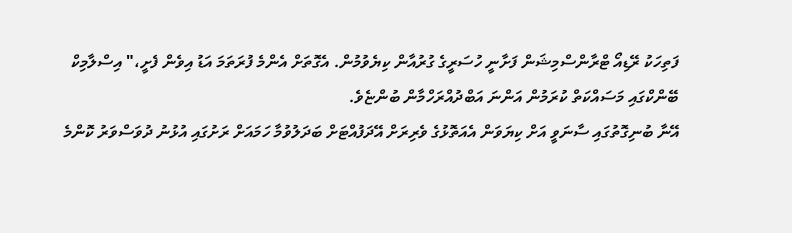ފަތިހަކު ރޭޑިއޯ ޓްރާންސްމިޝަން ފަށާނީ ހުސަރީގެ ގުރުއާން ކިޔެވުމުން. އެގޮތަށް އެންމެ ފުރަތަމަ އަޑު އިވެން ފެށީ،" އިސްލާމިކް ބޭންކްގައި މަސައްކަތް ކުރަމުން އަންނަ އަބްދުއްރަހްމާން ބުންޏެވެ.
އޭނާ ބުނިގޮތުގައި ސާނަވީ އަށް ކިޔަވަން އެއަތޮޅުގެ ވެރިރަށް އޭދަފުއްޓަށް ބަދަލުވުމާ ހަމައަށް ރަށުގައި އުޅުނު ދުވަސްވަރު ކޮންމެ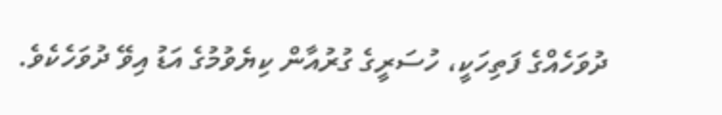ދުވަހެއްގެ ފަތިހަކީ، ހުސަރީގެ ގުރުއާން ކިޔެވުމުގެ އަޑު އިވޭ ދުވަހެކެވެ.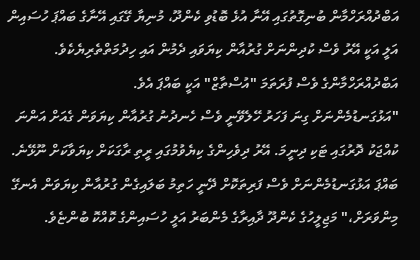އަބްދުއްރަހްމާން ބުނިގޮތުގައި އޭނާ އުޅެ ބޮޑުވި ކެންދޫ، މުނިޔާ ގޭގައި އޭނާގެ ބައްޕަ ހުސައިން އަލީ އަކީ އޭރު ވެސް ކުދިންނަށް ގުރުއާން ކިޔަވައި ދެމުން އައި ހިދުމަތްތެރިޔެކެވެ. އަބްދުއްރަހްމާންގެ ވެސް ފުރަތަމަ "އުސްތާޒް" އަކީ ބައްޕަ އެވެ.
"އަޅުގަނޑުމެންނަށް ގިނަ ފަހަރު ހޭލެވޭނީ ވެސް ހެނދުނު ގުރުއާން ކިޔަވަން ގެއަށް އަންނަ ކުއްޖަކު ދޮރުގައި ޓަކި ދިނީމަ. އޭރު ދިވެހިންގެ ކިޔެވުމުގައި ރީތި ރާގަކަށް ކިޔަވާކަށް ނޫޅޭނެ. ބައްޕަ އަޅުގަނޑުމެންނަށް ވެސް ފަރިތަކޮށް ދޭނީ ހަތިމު ބަލައިގެން ގުރުއާން ކިޔަވަން އެނގޭ މިންވަރަށް،" މަޖިލީހުގެ ކެންދޫ ދާއިރާގެ މެންބަރު އަލީ ހުސައިންގެ ކޮއްކޮ ބުންޏެވެ.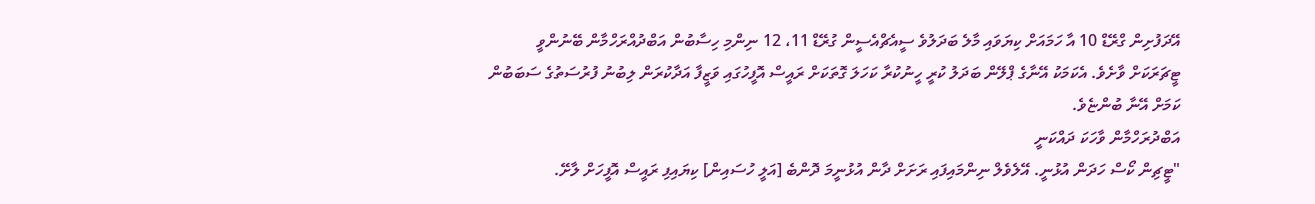އޭދަފުށިން ގްރޭޑް 10 އާ ހަމައަށް ކިޔަވައި މާލެ ބަދަލުވެ ސީއެޗްއެސީން ގުރޭޑް 11، 12 ނިންމި ހިސާބުން އަބްދުއްރަހްމާން ބޭނުންވީ ޓީޗަރަކަށް ވާށެވެ. އެކަމަކު އޭނާގެ ޕްލޭން ބަދަލު ކުރީ ހީނުކުރާ ކަހަލަ ގޮތަކަށް ރައީސް އޮފީހުގައި ވަޒީފާ އަދާކުރަން ލިބުނު ފުރުސަތުގެ ސަބަބުން ކަމަށް އޭނާ ބުންޏެވެ.
އަބްދުރަހްމާން ވާހަކަ ދައްކަނީ
"ޓީޗިން ކޯސް ހަދަން އުޅުނީ. އޭލެވެލް ނިންމައިފައި ރަށަށް ދާން އުޅުނީމަ ދޮންބެ [އަލީ ހުސައިން] ކިޔައިފި ރައީސް އޮފީހަށް ލާށޭ.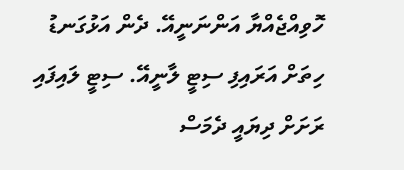ހޮވިއްޖެއްޔާ އަންނަނީއޭ. ދެން އަޅުގަނޑު ހިތަށް އަރައިފި ސިޓީ ލާނީއޭ. ސިޓީ ލައިފައި ރަށަށް ދިޔައީ ދެމަސް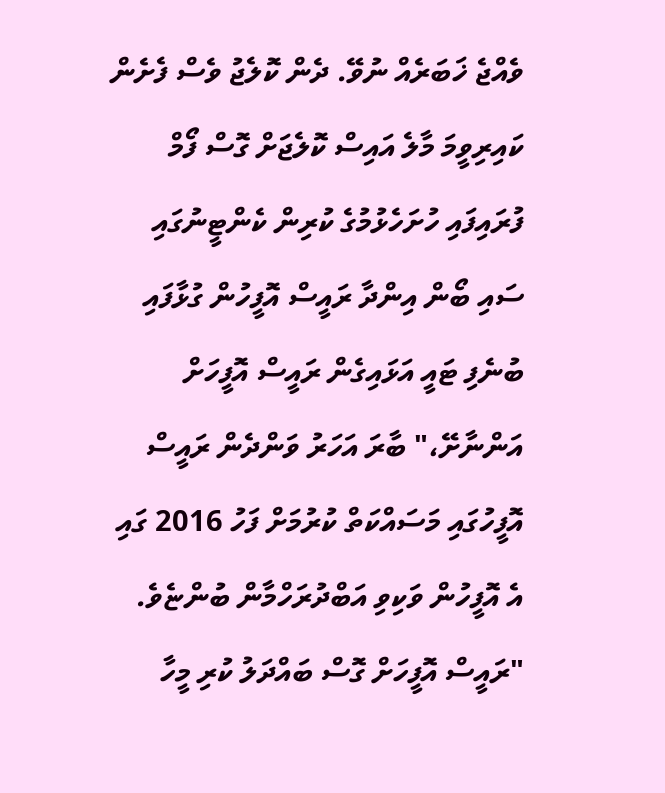ވެއްޖެ ޚަބަރެއް ނުވޭ. ދެން ކޮލެޖު ވެސް ފެށެން ކައިރިވީމަ މާލެ އައިސް ކޮލެޖަށް ގޮސް ފޯމް ފުރައިފައި ހުށަހެޅުމުގެ ކުރިން ކެންޓީނުގައި ސައި ބޯން އިންދާ ރައީސް އޮފީހުން ގުޅާފައި ބުނެފި ޓައީ އަޅައިގެން ރައީސް އޮފީހަށް އަންނާށޭ،" ބާރަ އަހަރު ވަންދެން ރައީސް އޮފީހުގައި މަސައްކަތް ކުރުމަށް ފަހު 2016 ގައި އެ އޮފީހުން ވަކިވި އަބްދުރަހްމާން ބުންޏެވެ.
"ރައީސް އޮފީހަށް ގޮސް ބައްދަލު ކުރި މީހާ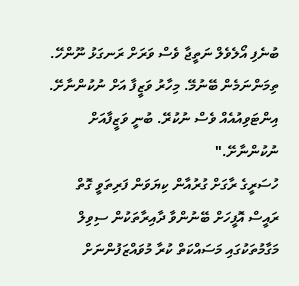ބުނެފި އޯލެވެލް ނަތީޖާ ވެސް ވަރަށް ރަނގަޅު ނޫންހޭ. ތިމަންނަމެން ބޭނުމޭ. މިހާރު ވަޒީފާ އަށް ނުކުންނާށޭ. އިންޓަވިއުއެއް ވެސް ނުކުރޭ. ބުނީ ވަޒީފާއަށް ނުކުންނާށޭ."
ހުސަރީގެ ރާގަށް ގުރުއާން ކިޔަވަން ފަރިތަވީ ގޮތް
ރައީސް އޮފީހަށް ބޭނުންވާ ދާއިރާތަކުން ސިވިލް މަގާމުތަކުގައި މަސައްކަތް ކުރާ މުވައްޒަފުންނަށް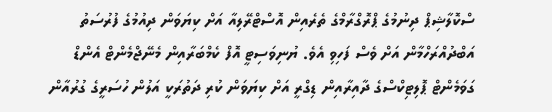ސްކޮލާޝިޕް ދިނުމުގެ ޕްރޮގްރާމްގެ ތެރެއިން އޮސްޓްރޭލިއާ އަށް ކިޔަވަން ދިއުމުގެ ފުރުސަތު އަބްދުއްރަހްމާން އަށް ވެސް ފަހިވި އެވެ. ޔުނިވަސިޓީ އޮފް ކެމްބަރާއިން މެނޭޖްމެންޓް އެންޑް ގަވަމެންޓް ޕޮލިޓިކްސްގެ ދާއިރާއިން ޑިގްރީ އަށް ކިޔަވަން ކުރި ދަތުރަކީ އަލުން ހުސަރީގެ ގުރުއާން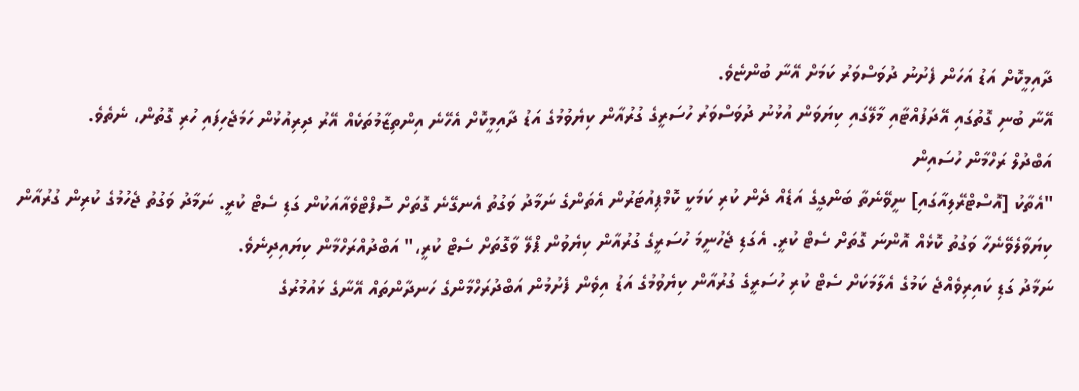ދާއިމީކޮށް އަޑު އަހަން ފެށުނު ދުވަސްވަރު ކަމަށް އޭނާ ބުންޏެވެ.
އޭނާ ބުނި ގޮތުގައި އޭދަފުއްޓާއި މާލޭގައި ކިޔަވަން އުޅުނު ދުވަސްވަރު ހުސަރީގެ ގުރުއާން ކިޔެވުމުގެ އަޑު ދާއިމީކޮށް އެހޭނެ އިންތިޒާމުތަކެއް އޭރު ދިރިއުޅުން ހަމަޖެހިފައި ހުރި ގޮތުން، ނެތެވެ.
އަބްދުލް ރަހްމާން ހުސައިން
"އެތާކު [އޮސްޓްރޭލިއާގައި] ނީވޭނެތާ ބަންގީގެ އަޑެއް ދެން ކުރި ކަމަކީ ކޮމްޕިއުޓަރުން އެތަންގެ ނަމާދު ވަގުތު އެނގޭނެ ގޮތަށް ސޮފްޓްވެއާއަކުން ގަޑި ސެޓް ކުރީ. ނަމާދު ވަގުތު ޖެހުމުގެ ކުރިން ގުރުއާން ކިޔަވާލެވޭނެހާ ވަގުތު ކޮޅެއް އޮންނަ ގޮތަށް ސެޓް ކުރީ. އެގަޑި ޖެހުނީމަ ހުސަރީގެ ގުރުއާން ކިޔެވުން ޕްލޭ ވާގޮތަށް ސެޓް ކުރީ،" އަބްދުއްރަހްމާން ކިޔައިދިނެވެ.
ނަމާދު ގަޑި ކައިރިވެއްޖެ ކަމުގެ އެލާމަކަށް ސެޓް ކުރި ހުސަރީގެ ގުރުއާން ކިޔެވުމުގެ އަޑު އިވެން ފެށުމުން އަބްދުރަހްމާންގެ ހަނދާންތައް އޭނާގެ ޅައުމުރުގެ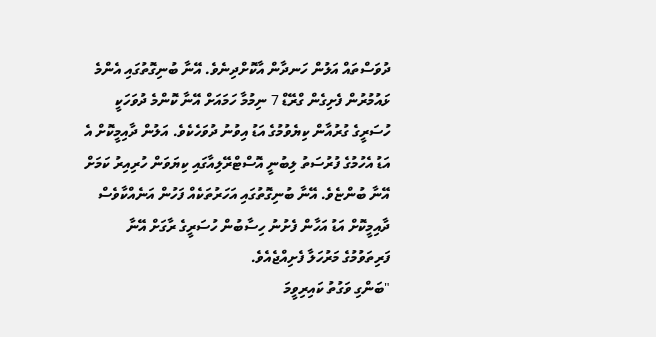ދުވަސްތައް އަލުން ހަނދާން އާކޮށްދިނެވެ. އޭނާ ބުނިގޮތުގައި އެންމެ ޅައުމުރުން ފެށިގެން ގްރޭޑް 7 ނިމުމާ ހަމައަށް އޭނާ ކޮންމެ ދުވަހަކީ ހުސަރީގެ ގުރުއާން ކިޔެވުމުގެ އަޑު އިވުނު ދުވަހެކެވެ. އަލުން ދާއިމީކޮށް އެ އަޑު އެހުމުގެ ފުރުސަތު ލިބުނީ އޮސްޓްރޭލިއާގައި ކިޔަވަން ހުރިއިރު ކަމަށް އޭނާ ބުންޏެވެ. އޭނާ ބުނިގޮތުގައި އަހަރުތަކެއް ފަހުން އަނެއްކާވެސް ދާއިމީކޮށް އަޑު އަހާން ފެށުނު ހިސާބުން ހުސަރީގެ ރާގަށް އޭނާ ފަރިތަވުމުގެ މަރުހަލާ ފެށިއްޖެއެވެ.
"ބަންގި ވަގުތު ކައިރިވީމަ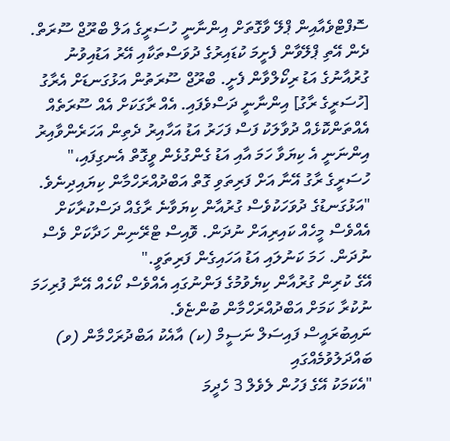ސޮފްޓްވެއާއިން ޕްލޭ ވާގޮތަށް އިންނާނީ ހުސަރީގެ އަލް ބްރޫޖް ސޫރަތް. ދެން އޭތި ޕްލޭވާން ފެށީމަ ކުޑައިރުގެ ދުވަސްތަކާއި އޭރު އަޑުއިވުނު ގުރުއާނުގެ އަޑު ރިކޯލްވާން ފެށީ. ބްރޫޖް ސޫރަތުން އަޅުގަނޑަށް އެރާގު [ހުސަރީގެ ރާގު] އިންނާނީ ދަސްވެފައި. އެއް ރާގަކަށް އެއް ސޫރަތެއް އެއްތަންކޮޅެއް ދުވާލަކު ފަސް ފަހަރު އަޑު އަހާއިރު ދެތިން އަހަރެންވާއިރު އިންނަނީ އެ ކިޔަވާ ހަމަ އާއި އަޑު ގެންގުޅެން ވީގޮތް އެނގިފައި،" ހުސަރީގެ ރާގު އޭނާ އަށް ފަރިތަވި ގޮތް އަބްދުއްރަހްމާން ކިޔައިދިނެވެ.
"އަޅުގަނޑުގެ ދުވަހަކުވެސް ގުރުއާން ކިޔަވާނެ ރާގެއް ދަސްކުރާކަށް އެއްވެސް މީހެއް ކައިރިއަށް ނުދަން. ވޮއިސް ޓްރޭނިން ހަދާކަށް ވެސް ނުދަން. ހަމަ ކަނުލައި އަޑު އަހައިގެން ފަރިތަވީ."
އޭގެ ކުރިން ގުރުއާން ކިޔެވުމުގެ ފަންނުގައި އެއްވެސް ކޯހެއް އޭނާ ފުރިހަމަ ނުކުރާ ކަމަށް އަބްދުއްރަހްމާން ބުންޏެވެ.
ނައިބުރައީސް ފައިސަލް ނަސީމް (ކ) އާއެކު އަބްދުރަހްމާން (ވ) ބައްދަލުވުމެއްގައި
"އެކަމަކު އޭގެ ފަހުން ލެވެލް 3 ހެދީމަ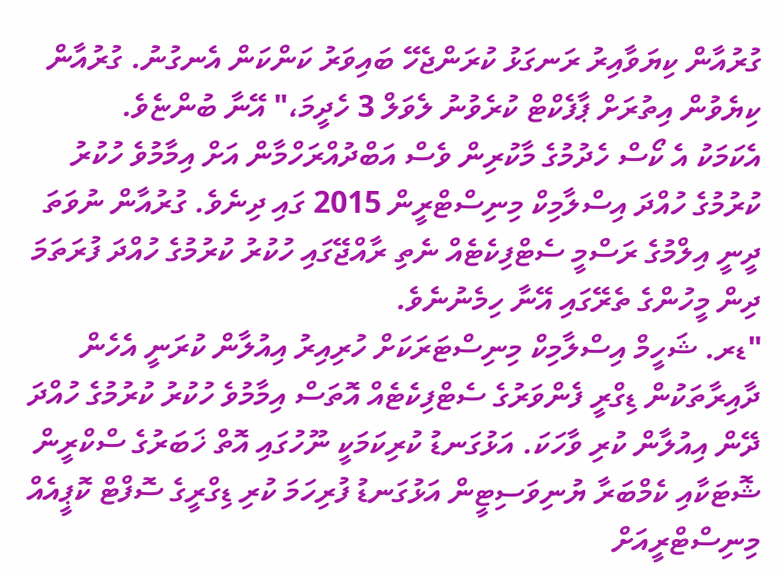ގުރުއާން ކިޔަވާއިރު ރަނގަޅު ކުރަންޖެހޭ ބައިވަރު ކަންކަން އެނގުނު. ގުރުއާން ކިޔެވުން އިތުރަށް ޕާފެކްޓް ކުރެވުނު ލެވަލް 3 ހެދީމަ،" އޭނާ ބުންޏެވެ.
އެކަމަކު އެ ކޯސް ހެދުމުގެ މާކުރިން ވެސް އަބްދުއްރަހްމާން އަށް އިމާމުވެ ހުކުރު ކުރުމުގެ ހުއްދަ އިސްލާމިކް މިނިސްޓްރީން 2015 ގައި ދިނެވެ. ގުރުއާން ނުވަތަ ދީނީ އިލްމުގެ ރަސްމީ ސެޓްފިކެޓެއް ނެތި ރާއްޖޭގައި ހުކުރު ކުރުމުގެ ހުއްދަ ފުރަތަމަ ދިން މީހުންގެ ތެރޭގައި އޭނާ ހިމެނުނެވެ.
"ޑރ. ޝަހީމް އިސްލާމިކް މިނިސްޓަރަކަށް ހުރިއިރު އިއުލާން ކުރަނީ އެހެން ދާއިރާތަކުން ޑިގްރީ ފެންވަރުގެ ސެޓްފިކެޓެއް އޮތަސް އިމާމުވެ ހުކުރު ކުރުމުގެ ހުއްދަ ދޭން އިއުލާން ކުރި ވާހަކަ. އަޅުގަނޑު ކުރިކަމަކީ ނޫހުގައި އޮތް ޚަބަރުގެ ސްކްރީން ޝޮޓަކާއި ކެމްބަރާ ޔުނިވަސިޓީން އަޅުގަނޑު ފުރިހަމަ ކުރި ޑިގްރީގެ ސޮފްޓް ކޮޕީއެއް މިނިސްޓްރީއަށް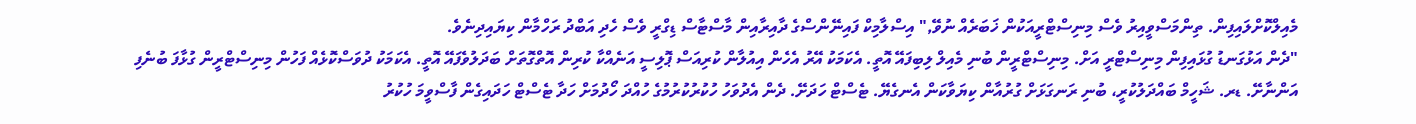މެއިލްކޮށްލައިފިން. ތިންމަސްވީއިރު ވެސް މިނިސްޓްރީއަކުން ޚަބަރެއް ނުވޭ," އިސްލާމިކް ފައިނޭންސްގެ ދާއިރާއިން މާސްޓާސް ޑިގްރީ ވެސް ހެދި އަބްދު ރަހްމާން ކިޔައިދިނެވެ.
"ދެން އަޅުގަނޑު ގުޅައިފިން މިނިސްޓްރީ އަށް. މިނިސްޓްރީން ބުނި މެއިލް ލިބިފައޭ އޮތީ. އެކަމަކު އޭރު އެހެން އިއުލާން ކުރިއަސް ޕޮލިސީ އަނެއްކާ ކުރިން އޮތްގޮތަށް ބަދަލުވެފައޭ އޮތީ. އެކަމަކު ދުވަސްކޮޅެއް ފަހުން މިނިސްޓްރީން ގުޅާފަ ބުނެފި އަންނާށޭ. ޑރ. ޝަހީމް ބައްދަލުކުރީ، ބުނި ރަނގަޅަށް ގުރުއާން ކިޔަވާކަން އެނގެޔޭ. ޓެސްޓް ހަދަށޭ. ދެން އެދުވަހު ހުކުރުކުރުމުގެ ހުއްދަ ހޯދުމަށް ހަދާ ޓެސްޓް ހަދައިގެން ފާސްވީމަ ހުކުރު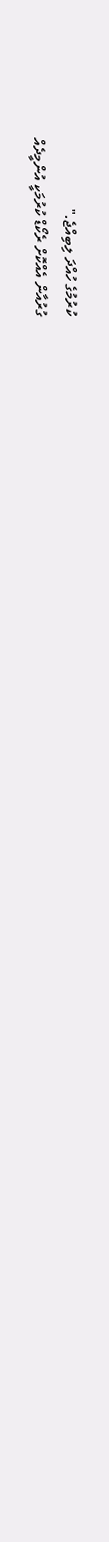ކުރުމުގެ ހުއްދަ ލިބިއްޖެ."
ގުރުއާން އެއްކޮށް ރެކޯޑް ކުރުމަކީ އުންމީދެއް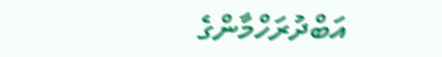އަބްދުރަހްމާންގެ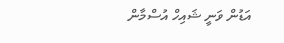އަޑުން ވަނީ ޝައިހް އުސްމާން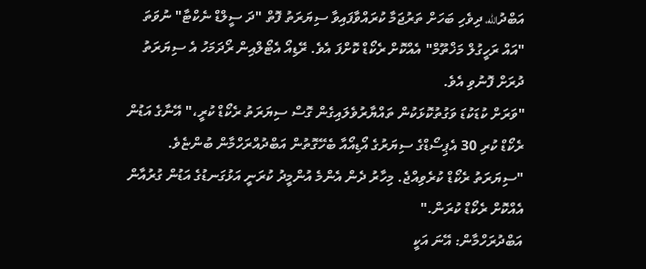އަބްދުالله، ދިވެހި ބަހަށް ތަރުޖަމާ ކުރައްވާފައިވާ ސިޔަރަތު ފޮތް "ދަ ސީލްޑް ނެކްޓާ" ނުވަތަ "އައް ރަހީގުލް މަޚްތޫމް" އެއްކޮށް ރެކޯޑް ކޮށްފަ އެވެ. ރޭޑިއޯ އެޓޯލްއިން ރޯދަމަހު އެ ސިޔަރަތު ދުރަށް ފޮނުވި އެވެ.
"ވަރަށް ކުޑަކުޑަ ވަގުތުކޮޅަކުން ތައްޔާރުވެލައިގެން ގޮސް ސިޔަރަތު ރެކޯޑް ކުރީ،" އޭނާގެ އަޑުން ރެކޯޑް ކުރި 30 އެޕިސޯޑްގެ ސިޔަރުގެ އޯޑިއޯއާ ބެހޭގޮތުން އަބްދުއްރަހްމާން ބުންޏެވެ.
"ސިޔަރަތު ރެކޯޑް ކުރެވިއްޖެ. މިހާރު ދެން އެންމެ އުންމީދު ކުރަނީ އަޅުގަނޑުގެ އަޑުން ގުރުއާން އެއްކޮށް ރެކޯޑް ކުރަން."
އަބްދުރަހްމާން: އޭނަ އަކީ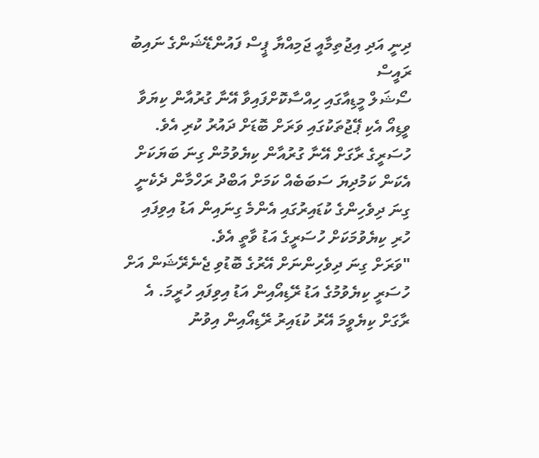ދިނީ އަދި އިޖުތިމާއީ ޖަމިއްޔާ ޕީސް ފައުންޑޭޝަންގެ ނައިބު ރައީސް
ސޯޝަލް މީޑިއާގައި ހިއްސާކޮށްފައިވާ އޭނާ ގުރުއާން ކިޔަވާ ވީޑިއޯ އެކި ޕޭޖުތަކުގައި ވަރަށް ބޮޑަށް ދައުރު ކުރި އެވެ. ހުސަރީގެ ރާގަށް އޭނާ ގުރުއާން ކިޔެވުމުން ގިނަ ބަޔަކަށް އެކަން ކަމުދިޔަ ސަބަބެއް ކަމަށް އަބްދު ރަހްމާން ދެކެނީ ގިނަ ދިވެހިންގެ ކުޑައިރުގައި އެންމެ ގިނައިން އަޑު އިވިފައި ހުރި ކިޔެވުމަކަށް ހުސަރީގެ އަޑު ވާތީ އެވެ.
"ވަރަށް ގިނަ ދިވެހިންނަށް އޭރުގެ ބޮޑުވި ޖެނެރޭޝަން އަށް ހުސަރީ ކިޔެވުމުގެ އަޑު ރޭޑިއޯއިން އަޑު އިވިފައި ހުރީމަ. އެ ރާގަށް ކިޔެވީމަ އޭރު ކުޑައިރު ރޭޑިއޯއިން އިވުނު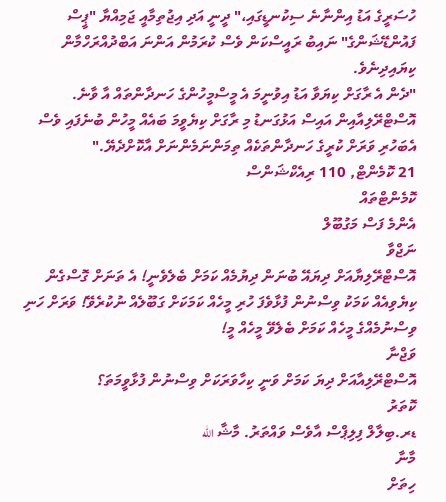ހުސަރީގެ އަޑު އިންނާނެ ސިކުނޑީގައި،" ދީނީ އަދި އިޖުތިމާއީ ޖަމިއްޔާ "ޕީސް ފައުންޑޭޝަންގެ" ނައިބު ރައީސްކަން ވެސް ކުރަމުން އަންނަ އަބްދުއްރަހްމާން ކިޔައިދިނެވެ.
"ދެން އެ ރާގަށް ކިޔަވާ އަޑު އިވުނީމަ އެ މީސްމީހުންގެ ހަނދާންތައް އާ ވާނެ. އޮސްޓްރޭލިއާއިން އައިސް އަޅުގަނޑު މި ރާގަށް ކިޔެވީމަ ބައެއް މީހުން ބުނެފައި ވެސް އެބަހުރި ވަރަށް ކުރީގެ ހަނދާންތަކެއް ތިމަންނަމެންނަށް އާކޮށްދެޔޭ."
21 ކޮމެންޓް, 110 ރިއެކްޝަންސް
ކޮމެންޓްތައް
އެންމެ ފަސް މަގުބޫލް
ނަޖްވާ
އޮސްޓްރޭލިޔާއަށް ދިޔައޭ ބުނަން ދިޔުމެއް ކަމަށް ބެލެވެނީ! އެ ތަނަށް ގޮސްގެން ކިޔެވިއެއް ކަމަކު ވިސްނުން ފުޅާވެފަ ހުރި މީހެއް ކަމަކަށް ގަބޫލެއް ނުކުރެވޭ! ވަރަށް ހަނި ވިސްނުމެއްގެ މީހެއް ކަމަށް ބެލެވޭ މީހެއް މީ!
ވަޖްނާ
އޮސްޓްރޭލިއާއަށް ދިޔަ ކަމަށް ވަނީ ކިހާވަރަކަށް ވިސްނުން ފުޅާވީމަތަ؟
ކޮތަރު
ޑރ.ބިލާލް ފިލިޕްސް އާވެސް ވައްތަރު. މާޝާ الله
މާނާ
ހިތަށް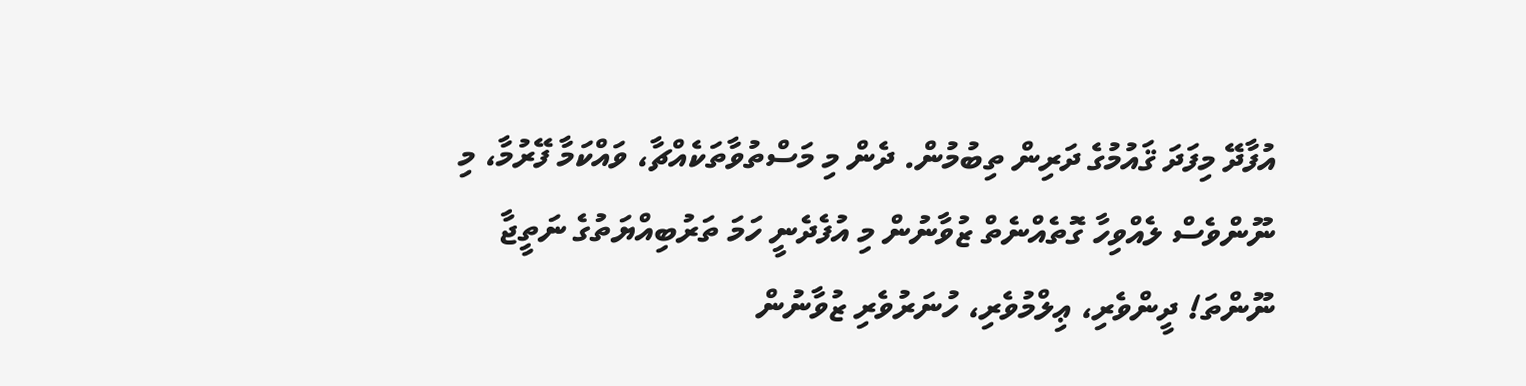އުފާދޭ މިފަދަ ޤައުމުގެ ދަރިން ތިބުމުން. ދެން މި މަސްތުވާތަކެއްޗާ، ވައްކަމާ ފޭރުމާ، މި ނޫންވެސް ލެއްވިހާ ގޮތެއްނެތް ޒުވާނުން މި އުފެދެނީ ހަމަ ތަރުބިއްޔަތުގެ ނަތީޖާ ނޫންތަ! ދީންވެރި، ޢިލްމުވެރި، ހުނަރުވެރި ޒުވާނުން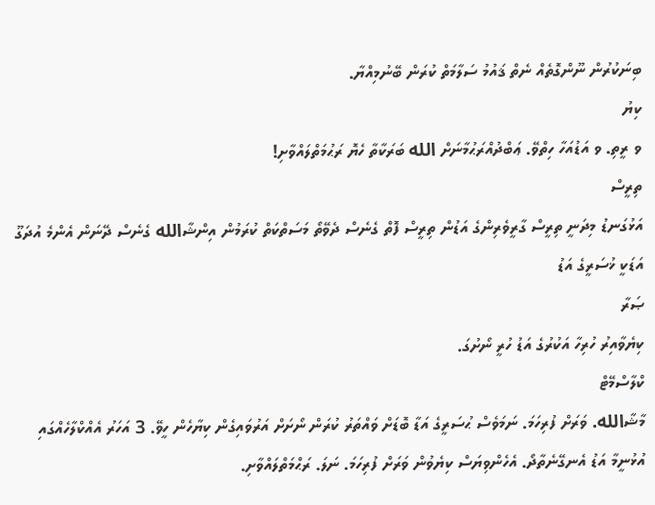ބިނަކުރުން ނޫންގޮތެއް ނެތް ޤައުމު ސަލާމަތް ކުރަން ބޭނުމިއްޔާ.
ކިޔު
ވ ރީތި. ވ އަޑުއަހާ ހިތްވޭ. ޢަބްދުއްރަޙުމާނަށް الله ބަރަކާތާ ހެޔޮ ރަޙުމަތްލައްވާށި!
ތިރީސް
އަޅުގަނޑު މިދަނީ ތިރީސް ގާރީވެރިންގެ އަޑުން ތިރީސް ފޮތް ގެނެސް ދެވޭތޯ މަސަތްކަތް ކުރަމުން އިންޝާالله ގެނެސް ދޭނަން އެންމެ އުދަގޫ އަޑަކީ ޚުސަރީގެ އަޑު
ޞަރާ
ކިޔެވާއިރު ހުރިހާ އަކުރުގެ އަޑު ހުރީ ނޯށުގަ.
ކްލާސްމޭޓް
މާޝާالله. ވަރަށް ފުރިހަމަ. ނަމަވެސް ޙުސަރީގެ އަޑާ ބޮޑަށް ވައްތަރު ކުރަން ނޯށަށް އަރުވައިގެން ކިޔާހެން ހީވޭ. 3 އަހަރު އެއްކްލާހެއްގައި އުޅުނީމާ އަޑު އެނގޭނެތާދޯ. އެހެންވިޔަސް ކިޔެވުން ވަރަށް ފުރިހަމަ. ނަލަ. ރަޙްމަތްލައްވާށި.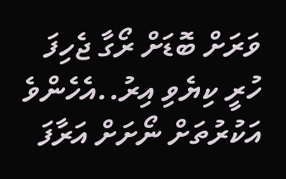ވަރަށް ބޮޑަށް ރޯގާ ޖެހިފަ ހުރީ ކިޔެވި އިރު..އެހެންވެ އަކުރުތަށް ނޯށަށް އަރާފަ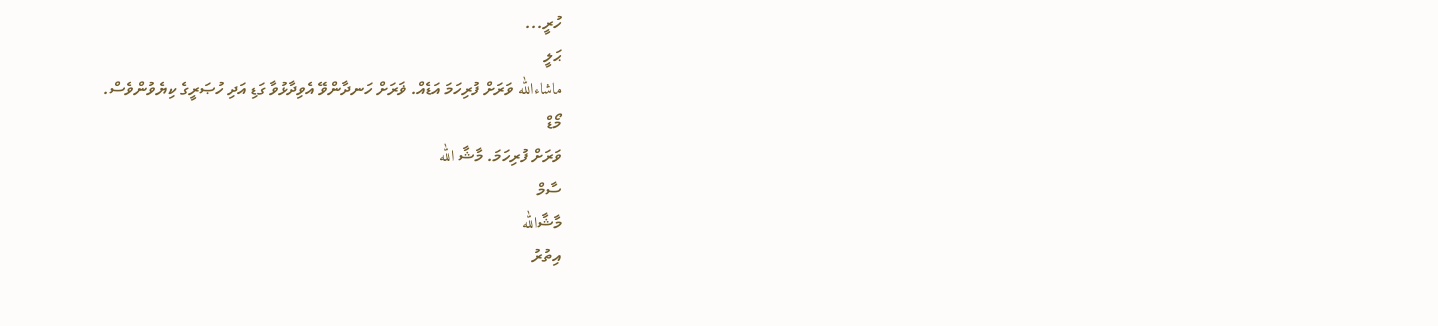ހުރީ...
ޙަލީ
ماشاءالله ވަރަށް ފުރިހަމަ އަޑެއް. ޥަރަށް ހަނދާންވޭ އެވިދާޅުވާ ގަޑި އަދި ހުޞަރީގެ ކިޔެވުންވެސް.
މޯޑް
ވަރަށް ފުރިހަމަ. މާޝާ الله
ސާމް
މާޝާالله
އިތުރު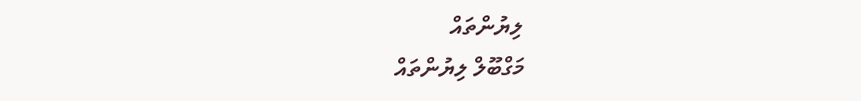ލިޔުންތައް
މަގްބޫލް ލިޔުންތައް